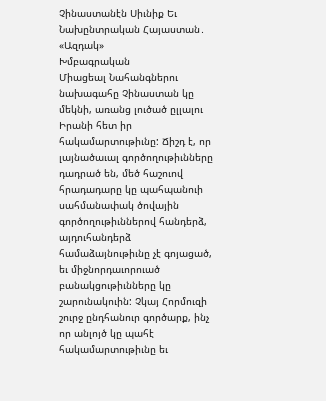Չինաստանէն Սիւնիք Եւ Նախընտրական Հայաստան․ «Ազդակ»
Խմբագրական
Միացեալ Նահանգներու նախագահը Չինաստան կը մեկնի, առանց լուծած ըլլալու Իրանի հետ իր հակամարտութիւնը: Ճիշդ է, որ լայնածաւալ գործողութիւնները դադրած են, մեծ հաշուով հրադադարը կը պահպանուի սահմանափակ ծովային գործողութիւններով հանդերձ, այդուհանդերձ համաձայնութիւնը չէ գոյացած, եւ միջնորդաւորուած բանակցութիւնները կը շարունակուին: Չկայ Հորմուզի շուրջ ընդհանուր գործարք, ինչ որ անլոյծ կը պահէ հակամարտութիւնը եւ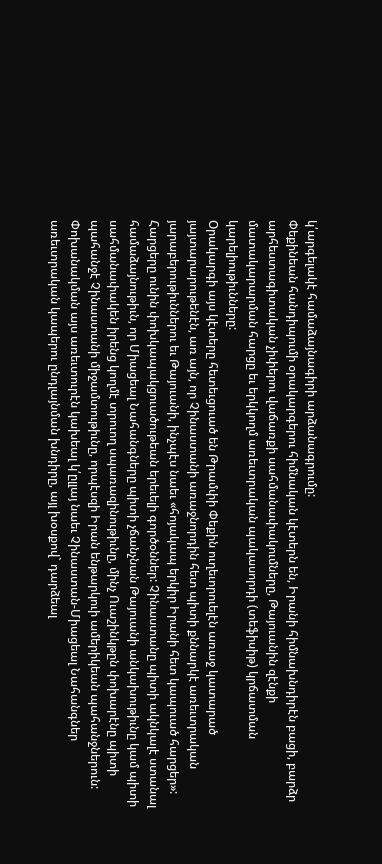կ՛արգելակէ համաձայնագիրի արձանագրումը:
Փեքինեան հանդիպումի օրակարգերու հիմնական կէտերն են, Իրանի հիմնախնդիրէն բացի, բարձր արհեստագիտական չիփերու վաճառքի սահմանափակումները, Թայուանին զէնքի մատակարարման հարցը եւ երկկողմ առեւտրական պակասորդի (տեֆիսիթ) կրճատման կարելիութիւնները:
Օրակարգի այս կէտերը հետեւցուած են Թրամփի Փեքին ուղեւորուելէն առաջ կատարած յայտարարութենէն, առ այն, որ Չինաստանի առաջնորդին հետ պիտի քննարկէ առեւտրական յարաբերութիւններու եւ Թայուանի, ինչպէս նաեւ «հոյակապ երկիր Իրանի հետ կապուած հարցեր»:
Հարցերը ունին փոխկապակցուածութեան երեւելի գործօններ: Չինաստանը պիտի ակնկալէ ստանալ համաձայնութիւն, որ Միացեալ Նահանգները պիտի չճանչնան Թայուանի անկախութիւնը կամ պիտի սահմանափակեն իրենց կողմէ տրուող սպառազինութիւնը, մինչ Ուաշինկթըն փոխարէնը պիտի պահանջէ Չինաստանի միջամտութիւնը, որպէսզի Իրան ենթարկուի ամերիկեան պահանջներուն: Փոխանակման այս առեւտուրէն կախեալ կ՛ըլլայ նաեւ Չինաստան-Միացեալ Նահանգներ առեւտրական կապերու ընդլայնման խնդիրը, այլ խօսքով` դարձեալ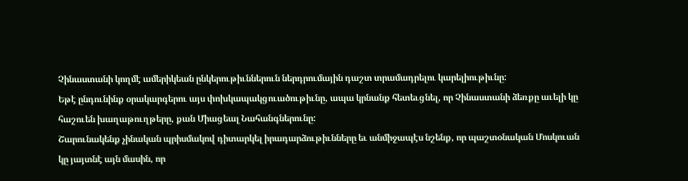Չինաստանի կողմէ ամերիկեան ընկերութիւններուն ներդրումային դաշտ տրամադրելու կարելիութիւնը:
Եթէ ընդունինք օրակարգերու այս փոխկապակցուածութիւնը, ապա կրնանք հետեւցնել, որ Չինաստանի ձեռքը աւելի կը հաշուեն խաղաթուղթերը, քան Միացեալ Նահանգներունը:
Շարունակենք չինական պրիսմակով դիտարկել իրադարձութիւնները եւ անմիջապէս նշենք, որ պաշտօնական Մոսկուան կը յայտնէ այն մասին, որ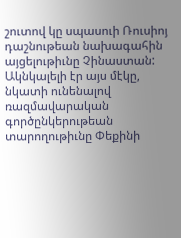շուտով կը սպասուի Ռուսիոյ դաշնութեան նախագահին այցելութիւնը Չինաստան: Ակնկալելի էր այս մէկը, նկատի ունենալով ռազմավարական գործընկերութեան տարողութիւնը Փեքինի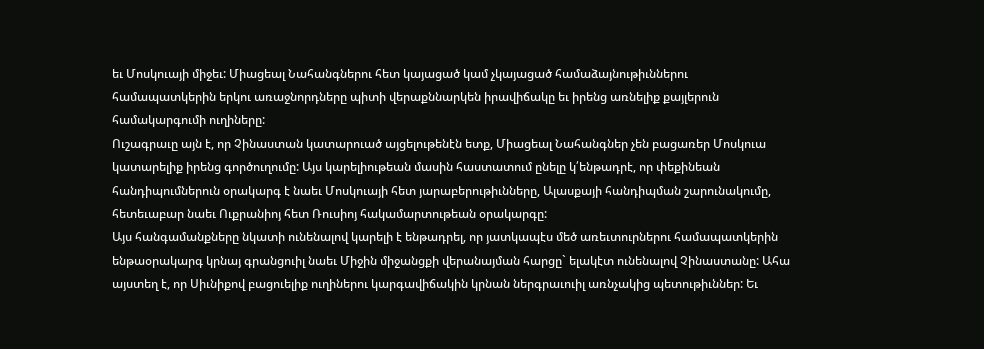եւ Մոսկուայի միջեւ: Միացեալ Նահանգներու հետ կայացած կամ չկայացած համաձայնութիւններու համապատկերին երկու առաջնորդները պիտի վերաքննարկեն իրավիճակը եւ իրենց առնելիք քայլերուն համակարգումի ուղիները:
Ուշագրաւը այն է, որ Չինաստան կատարուած այցելութենէն ետք, Միացեալ Նահանգներ չեն բացառեր Մոսկուա կատարելիք իրենց գործուղումը: Այս կարելիութեան մասին հաստատում ընելը կ՛ենթադրէ, որ փեքինեան հանդիպումներուն օրակարգ է նաեւ Մոսկուայի հետ յարաբերութիւնները, Ալասքայի հանդիպման շարունակումը, հետեւաբար նաեւ Ուքրանիոյ հետ Ռուսիոյ հակամարտութեան օրակարգը:
Այս հանգամանքները նկատի ունենալով կարելի է ենթադրել, որ յատկապէս մեծ առեւտուրներու համապատկերին ենթաօրակարգ կրնայ գրանցուիլ նաեւ Միջին միջանցքի վերանայման հարցը` ելակէտ ունենալով Չինաստանը: Ահա այստեղ է, որ Սիւնիքով բացուելիք ուղիներու կարգավիճակին կրնան ներգրաւուիլ առնչակից պետութիւններ: Եւ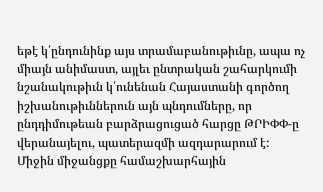եթէ կ՛ընդունինք այս տրամաբանութիւնը, ապա ոչ միայն անիմաստ, այլեւ ընտրական շահարկումի նշանակութիւն կ՛ունենան Հայաստանի գործող իշխանութիւններուն այն պնդումները, որ ընդդիմութեան բարձրացուցած հարցը ԹՐԻՓՓ-ը վերանայելու, պատերազմի ազդարարում է:
Միջին միջանցքը համաշխարհային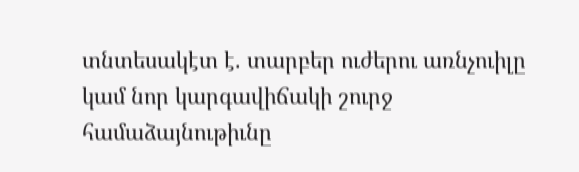տնտեսակէտ է. տարբեր ուժերու առնչուիլը կամ նոր կարգավիճակի շուրջ համաձայնութիւնը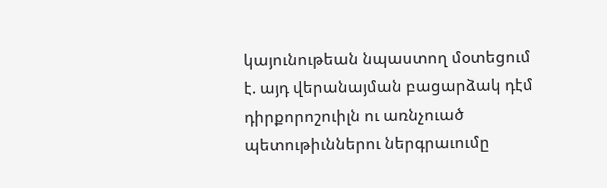կայունութեան նպաստող մօտեցում է. այդ վերանայման բացարձակ դէմ դիրքորոշուիլն ու առնչուած պետութիւններու ներգրաւումը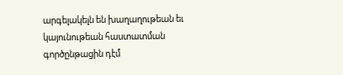արգելակելն են խաղաղութեան եւ կայունութեան հաստատման գործընթացին դէմ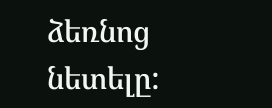ձեռնոց նետելը: